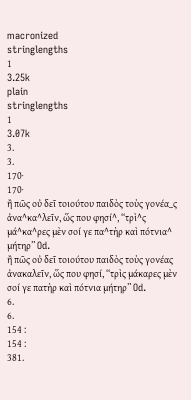macronized
stringlengths
1
3.25k
plain
stringlengths
1
3.07k
3.
3.
170·
170·
ἢ πῶς οὐ δεῖ τοιούτου παιδὸς τοὺς γονέα_ς ἀνα^κα^λεῖν, ὥς που φησί^, “τρὶ^ς μά^κα^ρες μὲν σοί γε πα^τὴρ καὶ πότνια^ μήτηρ” Od.
ἢ πῶς οὐ δεῖ τοιούτου παιδὸς τοὺς γονέας ἀνακαλεῖν, ὥς που φησί, “τρὶς μάκαρες μὲν σοί γε πατὴρ καὶ πότνια μήτηρ” Od.
6.
6.
154 :
154 :
381.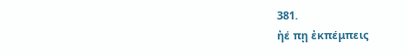381.
ἠέ πῃ ἐκπέμπεις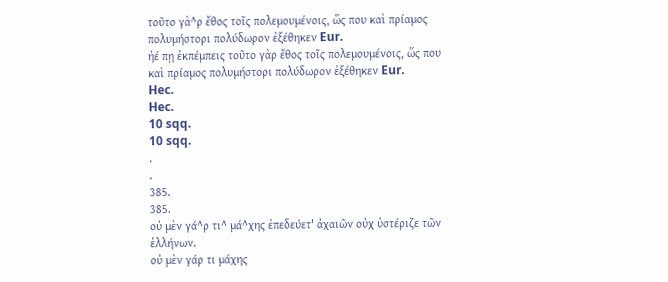τοῦτο γὰ^ρ ἔθος τοῖς πολεμουμένοις, ὥς που καὶ πρίαμος πολυμήστορι πολύδωρον ἐξέθηκεν Eur.
ἠέ πῃ ἐκπέμπεις τοῦτο γὰρ ἔθος τοῖς πολεμουμένοις, ὥς που καὶ πρίαμος πολυμήστορι πολύδωρον ἐξέθηκεν Eur.
Hec.
Hec.
10 sqq.
10 sqq.
.
.
385.
385.
οὐ μὲν γά^ρ τι^ μά^χης ἐπεδεύετ' ἀχαιῶν οὐχ ὑστέριζε τῶν ἑλλήνων.
οὐ μὲν γάρ τι μάχης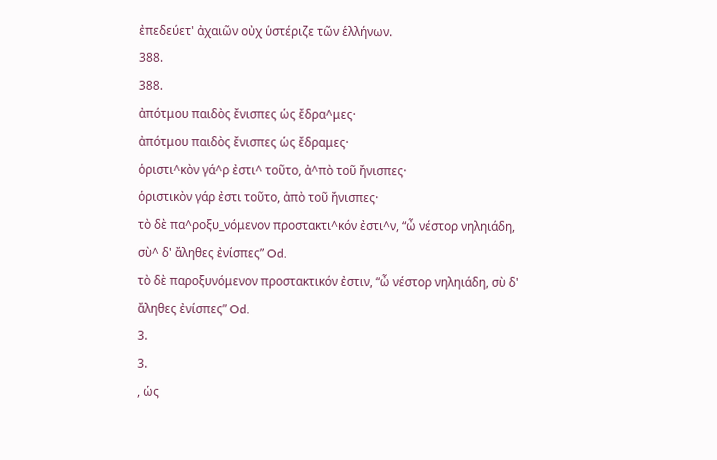ἐπεδεύετ' ἀχαιῶν οὐχ ὑστέριζε τῶν ἑλλήνων.
388.
388.
ἀπότμου παιδὸς ἔνισπες ὡς ἔδρα^μες·
ἀπότμου παιδὸς ἔνισπες ὡς ἔδραμες·
ὁριστι^κὸν γά^ρ ἐστι^ τοῦτο, ἀ^πὸ τοῦ ἤνισπες·
ὁριστικὸν γάρ ἐστι τοῦτο, ἀπὸ τοῦ ἤνισπες·
τὸ δὲ πα^ροξυ_νόμενον προστακτι^κόν ἐστι^ν, “ὦ νέστορ νηληιάδη, σὺ^ δ' ἄληθες ἐνίσπες” Od.
τὸ δὲ παροξυνόμενον προστακτικόν ἐστιν, “ὦ νέστορ νηληιάδη, σὺ δ' ἄληθες ἐνίσπες” Od.
3.
3.
, ὡς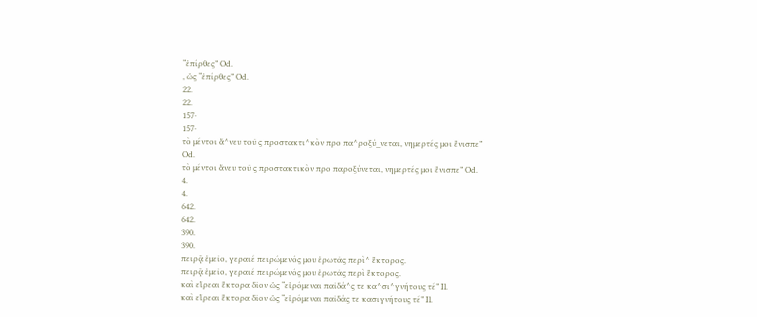“ἐπίρθες” Od.
, ὡς “ἐπίρθες” Od.
22.
22.
157·
157·
τὸ μέντοι ἄ^νευ τοῦ ς προστακτι^κὸν προ πα^ροξύ_νεται, νημερτές μοι ἔνισπε” Od.
τὸ μέντοι ἄνευ τοῦ ς προστακτικὸν προ παροξύνεται, νημερτές μοι ἔνισπε” Od.
4.
4.
642.
642.
390.
390.
πειρᾷ ἐμεῖο, γεραιέ πειρώμενός μου ἐρωτᾶς περὶ^ ἕκτορος.
πειρᾷ ἐμεῖο, γεραιέ πειρώμενός μου ἐρωτᾶς περὶ ἕκτορος.
καὶ εἴρεαι ἕκτορα δῖον ὡς “εἰρόμεναι παῖδά^ς τε κα^σι^γνήτους τέ” Il.
καὶ εἴρεαι ἕκτορα δῖον ὡς “εἰρόμεναι παῖδάς τε κασιγνήτους τέ” Il.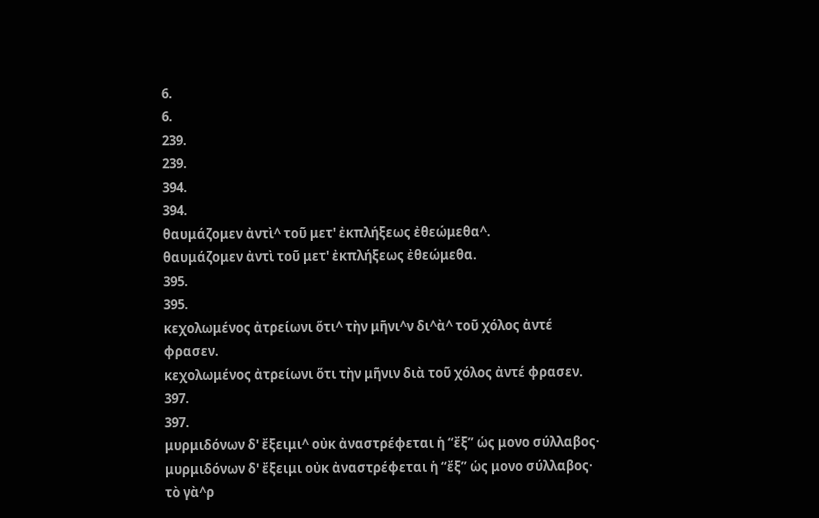6.
6.
239.
239.
394.
394.
θαυμάζομεν ἀντὶ^ τοῦ μετ' ἐκπλήξεως ἐθεώμεθα^.
θαυμάζομεν ἀντὶ τοῦ μετ' ἐκπλήξεως ἐθεώμεθα.
395.
395.
κεχολωμένος ἀτρείωνι ὅτι^ τὴν μῆνι^ν δι^ὰ^ τοῦ χόλος ἀντέ φρασεν.
κεχολωμένος ἀτρείωνι ὅτι τὴν μῆνιν διὰ τοῦ χόλος ἀντέ φρασεν.
397.
397.
μυρμιδόνων δ' ἔξειμι^ οὐκ ἀναστρέφεται ἡ “ἔξ” ὡς μονο σύλλαβος·
μυρμιδόνων δ' ἔξειμι οὐκ ἀναστρέφεται ἡ “ἔξ” ὡς μονο σύλλαβος·
τὸ γὰ^ρ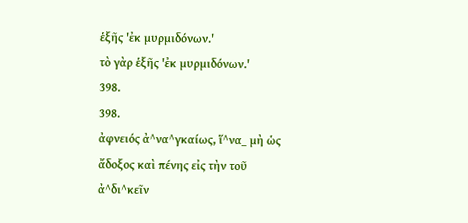ἑξῆς 'ἐκ μυρμιδόνων.'
τὸ γὰρ ἑξῆς 'ἐκ μυρμιδόνων.'
398.
398.
ἀφνειός ἀ^να^γκαίως, ἵ^να_ μὴ ὡς ἄδοξος καὶ πένης εἰς τὴν τοῦ ἀ^δι^κεῖν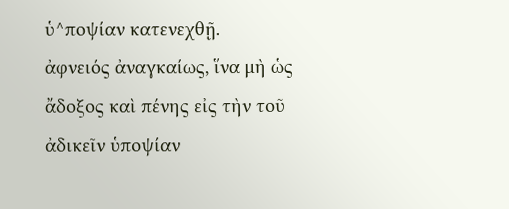ὑ^ποψίαν κατενεχθῇ.
ἀφνειός ἀναγκαίως, ἵνα μὴ ὡς ἄδοξος καὶ πένης εἰς τὴν τοῦ ἀδικεῖν ὑποψίαν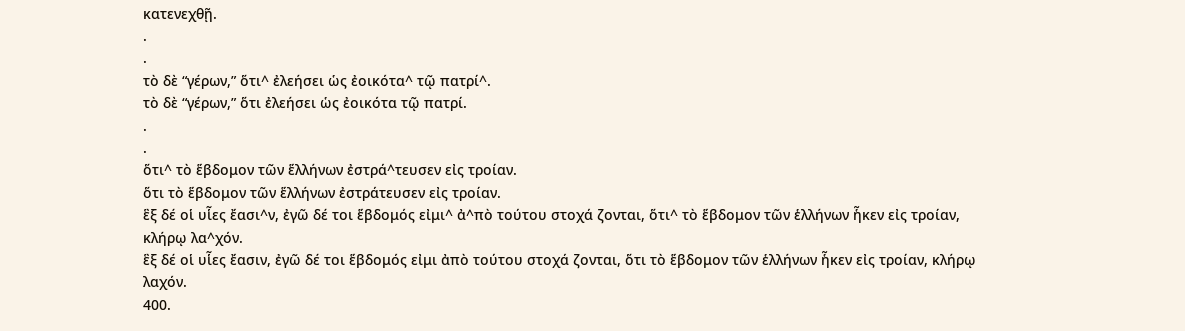κατενεχθῇ.
.
.
τὸ δὲ “γέρων,” ὅτι^ ἐλεήσει ὡς ἐοικότα^ τῷ πατρί^.
τὸ δὲ “γέρων,” ὅτι ἐλεήσει ὡς ἐοικότα τῷ πατρί.
.
.
ὅτι^ τὸ ἕβδομον τῶν ἕλλήνων ἐστρά^τευσεν εἰς τροίαν.
ὅτι τὸ ἕβδομον τῶν ἕλλήνων ἐστράτευσεν εἰς τροίαν.
ἓξ δέ οἱ υἷες ἔασι^ν, ἐγῶ δέ τοι ἕβδομός εἰμι^ ἀ^πὸ τούτου στοχά ζονται, ὅτι^ τὸ ἕβδομον τῶν ἑλλήνων ἧκεν εἰς τροίαν, κλήρῳ λα^χόν.
ἓξ δέ οἱ υἷες ἔασιν, ἐγῶ δέ τοι ἕβδομός εἰμι ἀπὸ τούτου στοχά ζονται, ὅτι τὸ ἕβδομον τῶν ἑλλήνων ἧκεν εἰς τροίαν, κλήρῳ λαχόν.
400.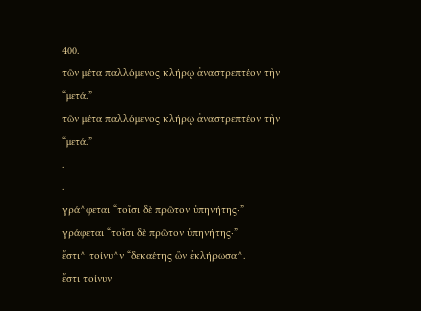400.
τῶν μέτα παλλόμενος κλήρῳ ἀναστρεπτέον τὴν “μετά.”
τῶν μέτα παλλόμενος κλήρῳ ἀναστρεπτέον τὴν “μετά.”
.
.
γρά^φεται “τοῖσι δὲ πρῶτον ὑπηνήτης·”
γράφεται “τοῖσι δὲ πρῶτον ὑπηνήτης·”
ἔστι^ τοίνυ^ν “δεκαέτης ὢν ἐκλήρωσα^.
ἔστι τοίνυν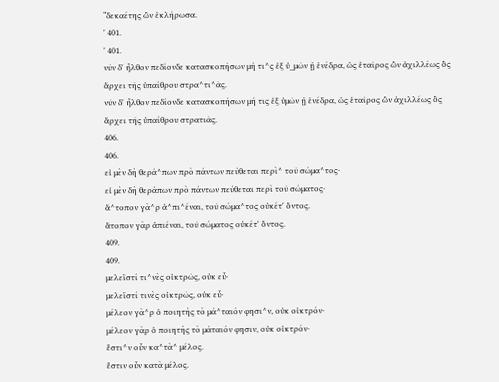“δεκαέτης ὢν ἐκλήρωσα.
' 401.
' 401.
νῦν δ' ἦλθον πεδίονδε κατασκοπήσων μή τι^ς ἐξ ὑ_μῶν ῇ ἐνέδρα, ὡς ἑταῖρος ὢν ἀχιλλέως ὃς ἄρχει τῆς ὑπαίθρου στρα^τι^ᾶς.
νῦν δ' ἦλθον πεδίονδε κατασκοπήσων μή τις ἐξ ὑμῶν ῇ ἐνέδρα, ὡς ἑταῖρος ὢν ἀχιλλέως ὃς ἄρχει τῆς ὑπαίθρου στρατιᾶς.
406.
406.
εἰ μὲν δὴ θερά^πων πρὸ πάντων πεύθεται περὶ^ τοῦ σώμα^τος·
εἰ μὲν δὴ θεράπων πρὸ πάντων πεύθεται περὶ τοῦ σώματος·
ἄ^τοπον γὰ^ρ ἀ^πι^έναι, τοῦ σώμα^τος οὐκέτ' ὄντος.
ἄτοπον γὰρ ἀπιέναι, τοῦ σώματος οὐκέτ' ὄντος.
409.
409.
μελεϊστί τι^νὲς οἰκτρῶς, οὐκ εὖ·
μελεϊστί τινὲς οἰκτρῶς, οὐκ εὖ·
μέλεον γὰ^ρ ὁ ποιητὴς τὸ μά^ταιόν φησι^ν, οὐκ οἰκτρόν·
μέλεον γὰρ ὁ ποιητὴς τὸ μάταιόν φησιν, οὐκ οἰκτρόν·
ἔστι^ν οὖν κα^τὰ^ μέλος.
ἔστιν οὖν κατὰ μέλος.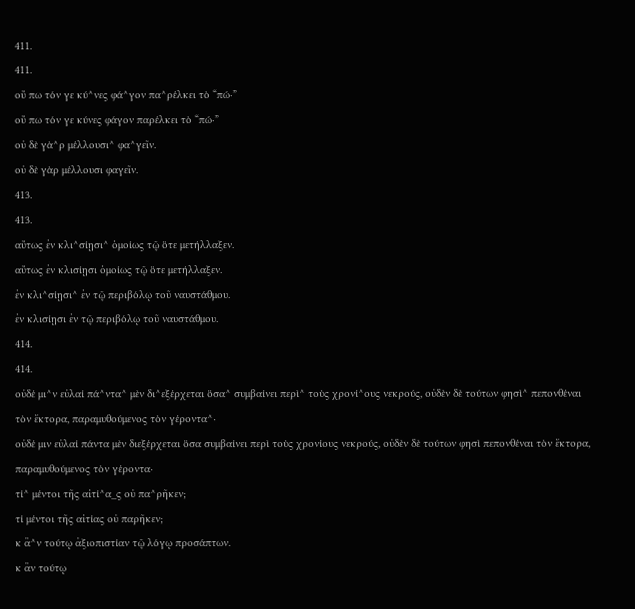411.
411.
οὔ πω τόν γε κύ^νες φά^γον πα^ρέλκει τὸ “πώ·”
οὔ πω τόν γε κύνες φάγον παρέλκει τὸ “πώ·”
οὐ δὲ γὰ^ρ μέλλουσι^ φα^γεῖν.
οὐ δὲ γὰρ μέλλουσι φαγεῖν.
413.
413.
αὔτως ἐν κλι^σίῃσι^ ὁμοίως τῷ ὅτε μετήλλαξεν.
αὔτως ἐν κλισίῃσι ὁμοίως τῷ ὅτε μετήλλαξεν.
ἐν κλι^σίῃσι^ ἐν τῷ περιβόλῳ τοῦ ναυστάθμου.
ἐν κλισίῃσι ἐν τῷ περιβόλῳ τοῦ ναυστάθμου.
414.
414.
οὐδέ μι^ν εὐλαί πά^ντα^ μὲν δι^εξέρχεται ὅσα^ συμβαίνει περὶ^ τοὺς χρονί^ους νεκρούς, οὐδὲν δὲ τούτων φησὶ^ πεπονθέναι τὸν ἕκτορα, παραμυθούμενος τὸν γέροντα^·
οὐδέ μιν εὐλαί πάντα μὲν διεξέρχεται ὅσα συμβαίνει περὶ τοὺς χρονίους νεκρούς, οὐδὲν δὲ τούτων φησὶ πεπονθέναι τὸν ἕκτορα, παραμυθούμενος τὸν γέροντα·
τί^ μέντοι τῆς αἰτί^α_ς οὐ πα^ρῆκεν;
τί μέντοι τῆς αἰτίας οὐ παρῆκεν;
κ ἂ^ν τούτῳ ἀξιοπιστίαν τῷ λόγῳ προσάπτων.
κ ἂν τούτῳ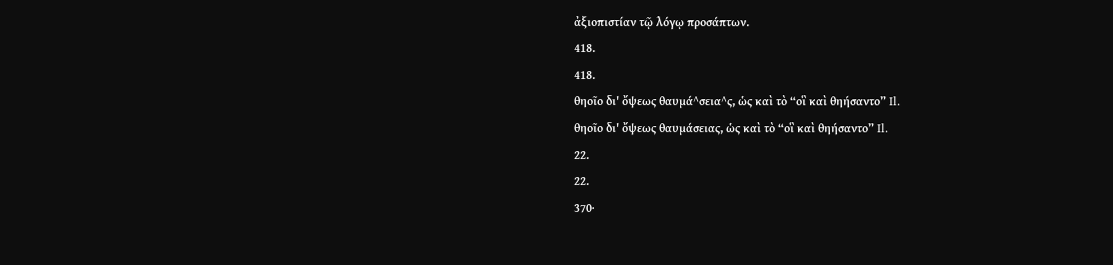ἀξιοπιστίαν τῷ λόγῳ προσάπτων.
418.
418.
θηοῖο δι' ὄψεως θαυμά^σεια^ς, ὡς καὶ τὸ “οἳ καὶ θηήσαντο” Il.
θηοῖο δι' ὄψεως θαυμάσειας, ὡς καὶ τὸ “οἳ καὶ θηήσαντο” Il.
22.
22.
370·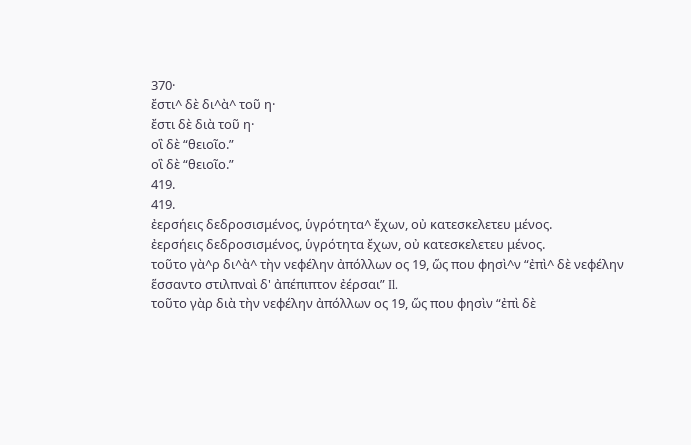370·
ἔστι^ δὲ δι^ὰ^ τοῦ η·
ἔστι δὲ διὰ τοῦ η·
οἳ δὲ “θειοῖο.”
οἳ δὲ “θειοῖο.”
419.
419.
ἐερσήεις δεδροσισμένος, ὑγρότητα^ ἔχων, οὐ κατεσκελετευ μένος.
ἐερσήεις δεδροσισμένος, ὑγρότητα ἔχων, οὐ κατεσκελετευ μένος.
τοῦτο γὰ^ρ δι^ὰ^ τὴν νεφέλην ἀπόλλων ος 19, ὥς που φησὶ^ν “ἐπὶ^ δὲ νεφέλην ἕσσαντο στιλπναὶ δ' ἀπέπιπτον ἐέρσαι” Il.
τοῦτο γὰρ διὰ τὴν νεφέλην ἀπόλλων ος 19, ὥς που φησὶν “ἐπὶ δὲ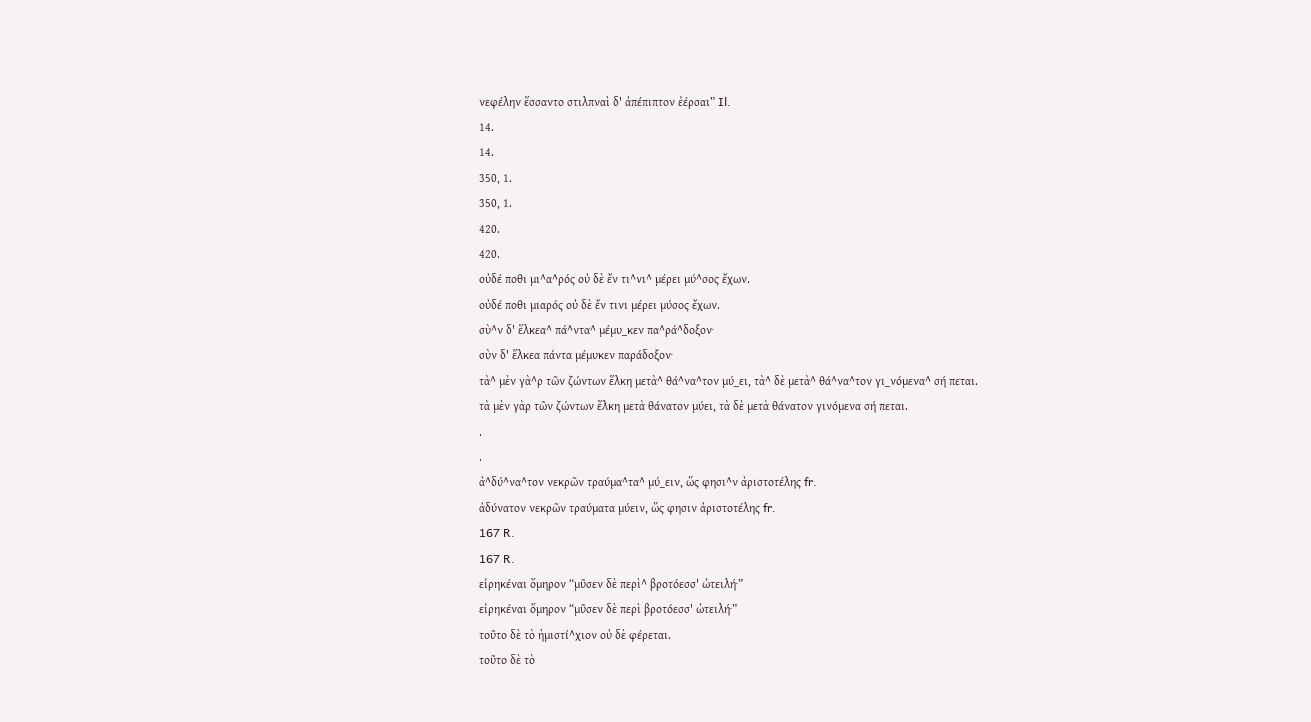νεφέλην ἕσσαντο στιλπναὶ δ' ἀπέπιπτον ἐέρσαι” Il.
14.
14.
350, 1.
350, 1.
420.
420.
οὐδέ ποθι μι^α^ρός οὐ δὲ ἔν τι^νι^ μέρει μύ^σος ἔχων.
οὐδέ ποθι μιαρός οὐ δὲ ἔν τινι μέρει μύσος ἔχων.
σὺ^ν δ' ἕλκεα^ πά^ντα^ μέμυ_κεν πα^ρά^δοξον·
σὺν δ' ἕλκεα πάντα μέμυκεν παράδοξον·
τὰ^ μὲν γὰ^ρ τῶν ζώντων ἕλκη μετὰ^ θά^να^τον μύ_ει, τὰ^ δὲ μετὰ^ θά^να^τον γι_νόμενα^ σή πεται.
τὰ μὲν γὰρ τῶν ζώντων ἕλκη μετὰ θάνατον μύει, τὰ δὲ μετὰ θάνατον γινόμενα σή πεται.
.
.
ἀ^δύ^να^τον νεκρῶν τραύμα^τα^ μύ_ειν, ὥς φησι^ν ἀριστοτέλης fr.
ἀδύνατον νεκρῶν τραύματα μύειν, ὥς φησιν ἀριστοτέλης fr.
167 R.
167 R.
εἰρηκέναι ὅμηρον “μῦσεν δὲ περὶ^ βροτόεσσ' ὠτειλή·”
εἰρηκέναι ὅμηρον “μῦσεν δὲ περὶ βροτόεσσ' ὠτειλή·”
τοῦτο δὲ τὸ ἡμιστί^χιον οὐ δὲ φέρεται.
τοῦτο δὲ τὸ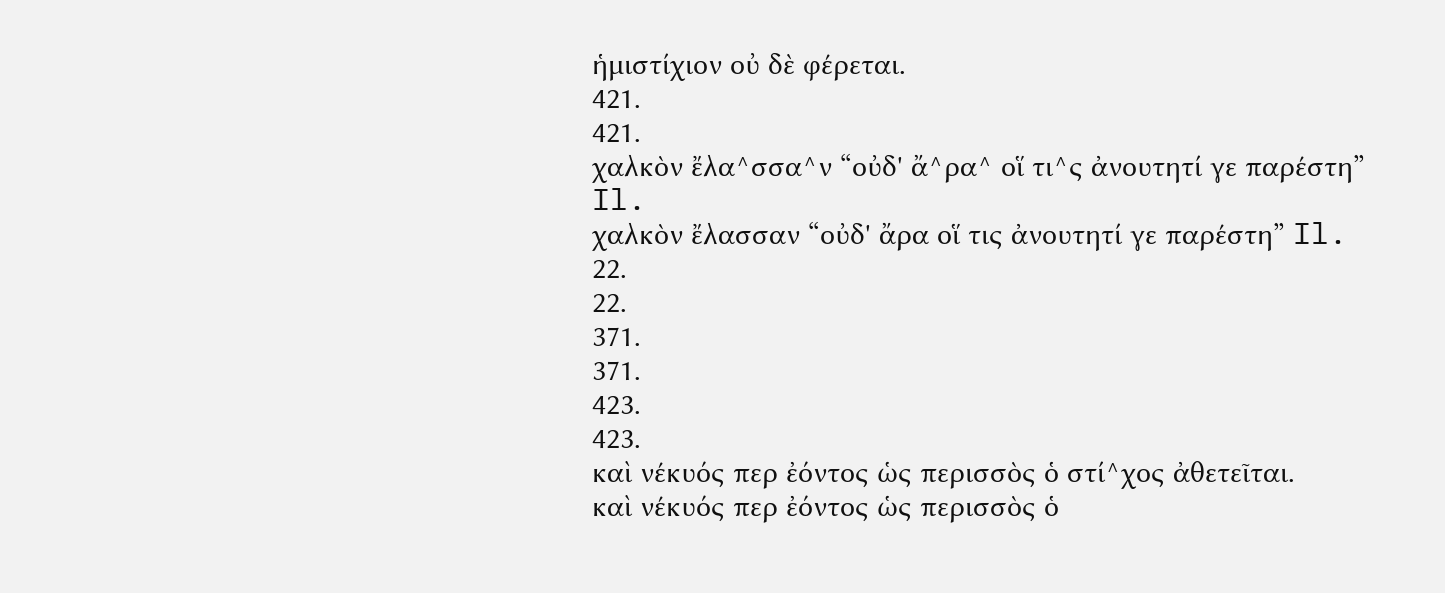ἡμιστίχιον οὐ δὲ φέρεται.
421.
421.
χαλκὸν ἔλα^σσα^ν “οὐδ' ἄ^ρα^ οἵ τι^ς ἀνουτητί γε παρέστη” Il.
χαλκὸν ἔλασσαν “οὐδ' ἄρα οἵ τις ἀνουτητί γε παρέστη” Il.
22.
22.
371.
371.
423.
423.
καὶ νέκυός περ ἐόντος ὡς περισσὸς ὁ στί^χος ἀθετεῖται.
καὶ νέκυός περ ἐόντος ὡς περισσὸς ὁ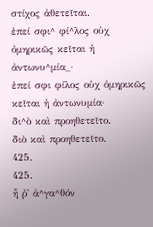στίχος ἀθετεῖται.
ἐπεί σφι^ φί^λος οὐχ ὀμηρικῶς κεῖται ἡ ἀντωνυ^μία_·
ἐπεί σφι φίλος οὐχ ὀμηρικῶς κεῖται ἡ ἀντωνυμία·
δι^ὸ καὶ προηθετεῖτο.
διὸ καὶ προηθετεῖτο.
425.
425.
ἦ ῥ' ἀ^γα^θόν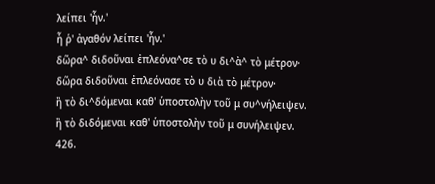λείπει 'ἦν.'
ἦ ῥ' ἀγαθόν λείπει 'ἦν.'
δῶρα^ διδοῦναι ἐπλεόνα^σε τὸ υ δι^ὰ^ τὸ μέτρον·
δῶρα διδοῦναι ἐπλεόνασε τὸ υ διὰ τὸ μέτρον·
ἢ τὸ δι^δόμεναι καθ' ὑποστολὴν τοῦ μ συ^νήλειψεν.
ἢ τὸ διδόμεναι καθ' ὑποστολὴν τοῦ μ συνήλειψεν.
426.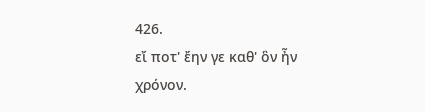426.
εἴ ποτ' ἔην γε καθ' ὃν ἦν χρόνον.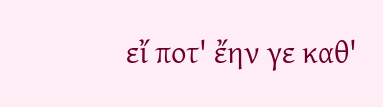εἴ ποτ' ἔην γε καθ'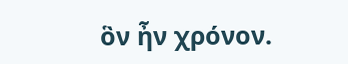ὃν ἦν χρόνον.